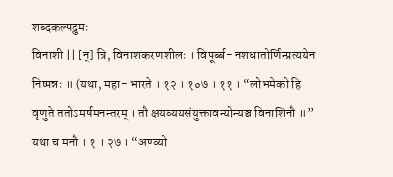शब्दकल्पद्रुमः
विनाशी || [न्] त्रि, विनाशकरणशीलः । विपूर्ब्ब- नशधातोर्णिन्प्रत्ययेन निष्पन्नः ॥ (यथा, महा- भारते । १२ । १०७ । ११ । “लोभमेको हि वृणुते ततोऽमर्षमनन्तरम् । तौ क्षयव्ययसंयुक्तावन्योन्यञ्च विनाशिनौ ॥” यथा च मनौ । १ । २७ । “अण्व्यो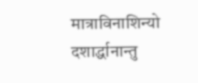मात्राविनाशिन्यो दशार्द्धानान्तु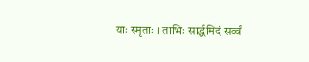याः स्मृताः । ताभिः सार्द्धमिदं सर्व्वं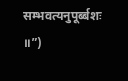सम्भवत्यनुपूर्ब्बशः ॥”)